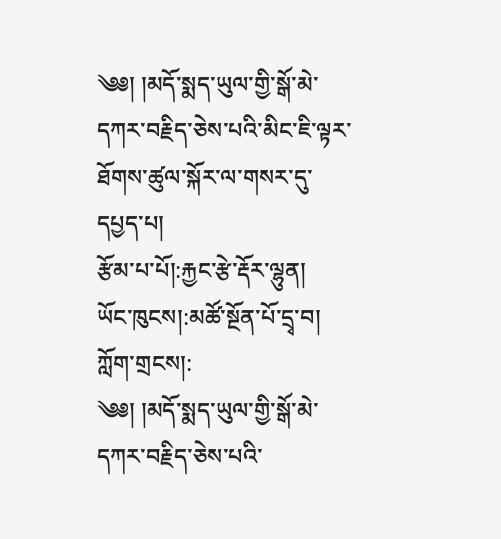༄༅། །མདོ་སྨད་ཡུལ་གྱི་སྒོ་མེ་དཀར་བརྗིད་ཅེས་པའི་མིང་ཇི་ལྟར་ཐོགས་ཚུལ་སྐོར་ལ་གསར་དུ་དཔྱད་པ།
རྩོམ་པ་པོ།:རྐྱང་རྩེ་རྡོར་ལྷུན།
ཡོང་ཁུངས།:མཚོ་སྔོན་པོ་དྲྭ་བ།
ཀློག་གྲངས།:
༄༅། །མདོ་སྨད་ཡུལ་གྱི་སྒོ་མེ་དཀར་བརྗིད་ཅེས་པའི་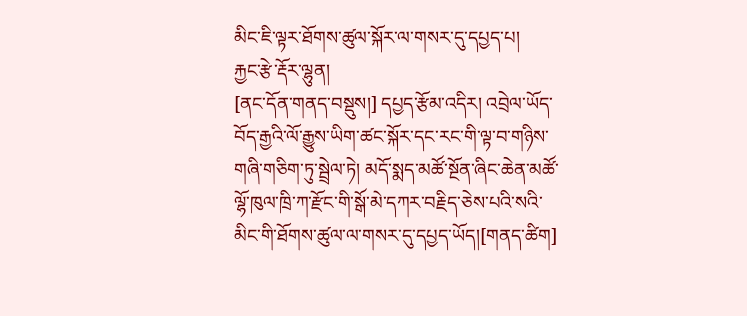མིང་ཇི་ལྟར་ཐོགས་ཚུལ་སྐོར་ལ་གསར་དུ་དཔྱད་པ།
རྐྱང་རྩེ་རྡོར་ལྷུན།
[ནང་དོན་གནད་བསྡུས།] དཔྱད་རྩོམ་འདིར། འབྲེལ་ཡོད་བོད་རྒྱའི་ལོ་རྒྱུས་ཡིག་ཚང་སྐོར་དང་རང་གི་ལྟ་བ་གཉིས་གཞི་གཅིག་ཏུ་སྦྲེལ་ཏེ། མདོ་སྨད་མཚོ་སྔོན་ཞིང་ཆེན་མཚོ་ལྷོ་ཁུལ་ཁྲི་ཀ་རྫོང་གི་སྒོ་མེ་དཀར་བརྗིད་ཅེས་པའི་སའི་མིང་གི་ཐོགས་ཚུལ་ལ་གསར་དུ་དཔྱད་ཡོད།[གནད་ཚིག]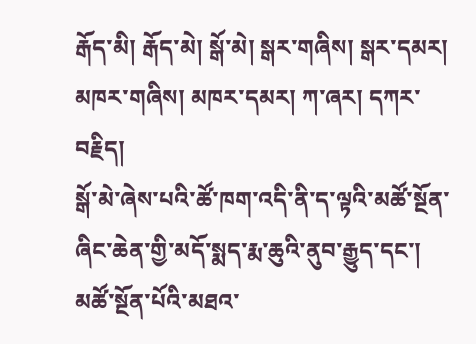རྒོད་མི། རྒོད་མེ། སྒོ་མེ། སྒར་གཞིས། སྒར་དམར། མཁར་གཞིས། མཁར་དམར། ཀ་ཞར། དཀར་བརྗིད།
སྒོ་མེ་ཞེས་པའི་ཚོ་ཁག་འདི་ནི་ད་ལྟའི་མཚོ་སྔོན་ཞིང་ཆེན་གྱི་མདོ་སྨད་རྨ་ཆུའི་ནུབ་རྒྱུད་དང་། མཚོ་སྔོན་པོའི་མཐའ་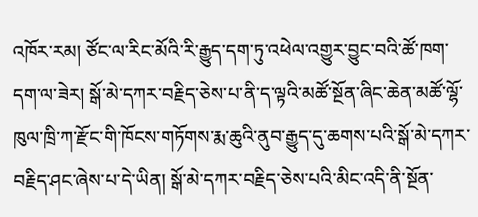འཁོར་རམ། ཙོང་ལ་རིང་མོའི་རི་རྒྱུད་དག་ཏུ་འཕེལ་འགྱུར་བྱུང་བའི་ཚོ་ཁག་དག་ལ་ཟེར། སྒོ་མེ་དཀར་བརྗིད་ཅེས་པ་ནི་ད་ལྟའི་མཚོ་སྔོན་ཞིང་ཆེན་མཚོ་ལྷོ་ཁུལ་ཁྲི་ཀ་རྫོང་གི་ཁོངས་གཏོགས་རྨ་ཆུའི་ནུབ་རྒྱུད་དུ་ཆགས་པའི་སྒོ་མེ་དཀར་བརྗིད་ཤང་ཞེས་པ་དེ་ཡིན། སྒོ་མེ་དཀར་བརྗིད་ཅེས་པའི་མིང་འདི་ནི་སྔོན་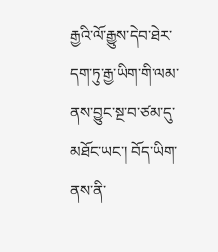རྒྱའི་ལོ་རྒྱུས་དེབ་ཐེར་དག་ཏུ་རྒྱ་ཡིག་གི་ལམ་ནས་བྱུང་སྔ་བ་ཙམ་དུ་མཐོང་ཡང་། བོད་ཡིག་ནས་ནི་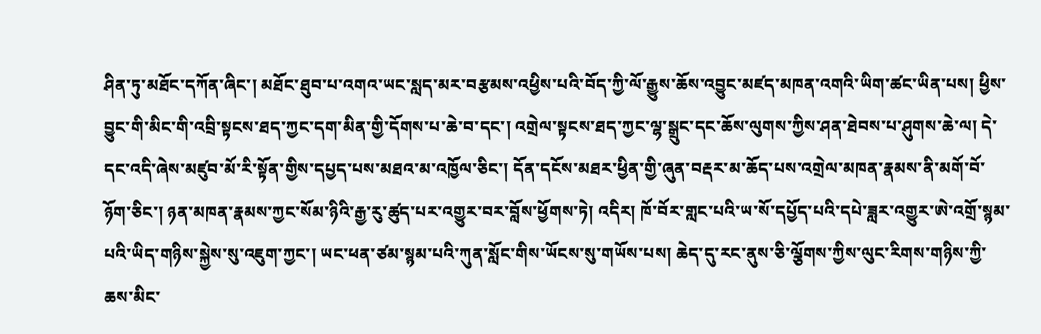ཤིན་ཏུ་མཐོང་དཀོན་ཞིང་། མཐོང་ཐུབ་པ་འགའ་ཡང་སླད་མར་བརྩམས་འཕྱིས་པའི་བོད་ཀྱི་ལོ་རྒྱུས་ཆོས་འབྱུང་མཛད་མཁན་འགའི་ཡིག་ཚང་ཡིན་པས། ཕྱིས་བྱུང་གི་མིང་གི་འབྲི་སྟངས་ཐད་ཀྱང་དག་མིན་གྱི་དོགས་པ་ཆེ་བ་དང་། འགྲེལ་སྟངས་ཐད་ཀྱང་ལྷ་སྒྲུང་དང་ཆོས་ལུགས་ཀྱིས་ཤན་ཐེབས་པ་ཤུགས་ཆེ་ལ། དེ་དང་འདི་ཞེས་མཛུབ་མོ་རི་སྟོན་གྱིས་དཔྱད་པས་མཐའ་མ་འཁྱོལ་ཅིང་། དོན་དངོས་མཐར་ཕྱིན་གྱི་ཞུན་བརྡར་མ་ཆོད་པས་འགྲེལ་མཁན་རྣམས་ནི་མགོ་བོ་ཉོག་ཅིང་། ཉན་མཁན་རྣམས་ཀྱང་སོམ་ཉིའི་རྒྱ་རུ་ཚུད་པར་འགྱུར་བར་བློས་ཕྱོགས་ཏེ། འདིར། ཁོ་བོར་གླང་པའི་ཡ་སོ་དཔྱོད་པའི་དཔེ་ཟླར་འགྱུར་ཨེ་འགྲོ་སྙམ་པའི་ཡིད་གཉིས་སྐྱེས་སུ་འཇུག་ཀྱང་། ཡང་ཕན་ཙམ་སྙམ་པའི་ཀུན་སློང་གིས་ཡོངས་སུ་གཡོས་པས། ཆེད་དུ་རང་ནུས་ཅི་ལྕོགས་ཀྱིས་ལུང་རིགས་གཉིས་ཀྱི་ཆས་མིང་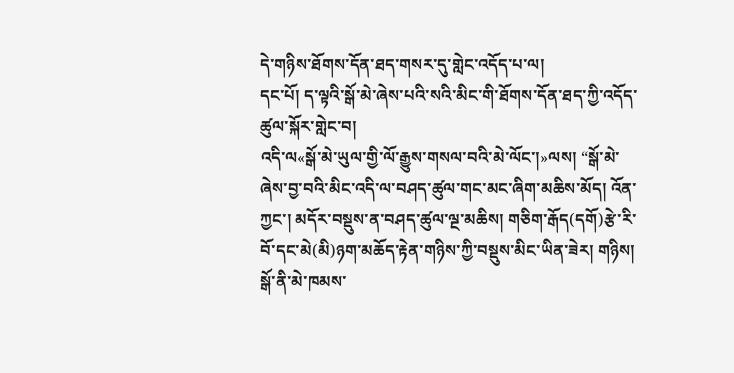དེ་གཉིས་ཐོགས་དོན་ཐད་གསར་དུ་གླེང་འདོད་པ་ལ།
དང་པོ། ད་ལྟའི་སྒོ་མེ་ཞེས་པའི་སའི་མིང་གི་ཐོགས་དོན་ཐད་ཀྱི་འདོད་ཚུལ་སྐོར་གླེང་བ།
འདི་ལ«སྒོ་མེ་ཡུལ་གྱི་ལོ་རྒྱུས་གསལ་བའི་མེ་ལོང་།»ལས། “སྒོ་མེ་ཞེས་བྱ་བའི་མིང་འདི་ལ་བཤད་ཚུལ་གང་མང་ཞིག་མཆིས་མོད། འོན་ཀྱང་། མདོར་བསྡུས་ན་བཤད་ཚུལ་ལྔ་མཆིས། གཅིག་རྒོད(དགོ)རྩེ་རི་བོ་དང་མེ(མི)ཉག་མཆོད་རྟེན་གཉིས་ཀྱི་བསྡུས་མིང་ཡིན་ཟེར། གཉིས། སྒོ་ནི་མེ་ཁམས་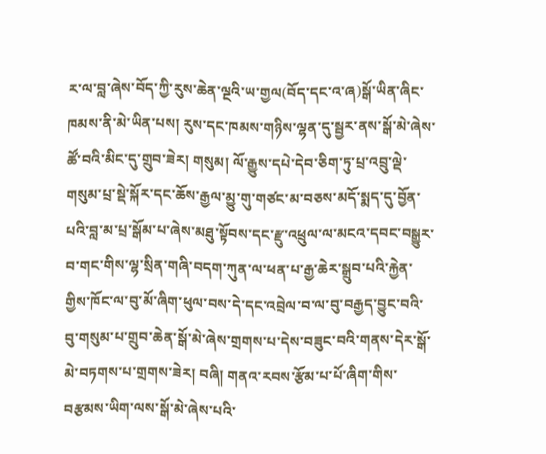ར་ལ་བླ་ཞེས་བོད་ཀྱི་རུས་ཆེན་ལྔའི་ཡ་གྱལ(བོད་དང་འ་ཞ)སྒོ་ཡིན་ཞིང་ཁམས་ནི་མེ་ཡིན་པས། རུས་དང་ཁམས་གཉིས་ལྷན་དུ་སྦྱར་ནས་སྒོ་མེ་ཞེས་ཚོ་བའི་མིང་དུ་གྲུབ་ཟེར། གསུམ། ལོ་རྒྱུས་དཔེ་དེབ་ཅིག་ཏུ་པྲ་འབྲུ་ལྡེ་གསུམ་པྲ་སྡེ་སྐོར་དང་ཆོས་རྒྱལ་མྱུ་གུ་གཙང་མ་བཅས་མདོ་སྨད་དུ་བྱོན་པའི་བླ་མ་པྲ་སྒོམ་པ་ཞེས་མཐུ་སྟོབས་དང་རྫུ་འཕྲུལ་ལ་མངའ་དབང་བསྒྱུར་བ་གང་གིས་ལྷ་སྲིན་གཞི་བདག་ཀུན་ལ་ཕན་པ་རྒྱ་ཆེར་སྒྲུབ་པའི་རྐྱེན་གྱིས་ཁོང་ལ་བུ་མོ་ཞིག་ཕུལ་བས་དེ་དང་འབྲེལ་བ་ལ་བུ་བརྒྱད་བྱུང་བའི་བུ་གསུམ་པ་གྲུབ་ཆེན་སྒོ་མེ་ཞེས་གྲགས་པ་དེས་བཟུང་བའི་གནས་དེར་སྒོ་མེ་བཏགས་པ་གྲགས་ཟེར། བཞི། གནའ་རབས་རྩོམ་པ་པོ་ཞིག་གིས་བརྩམས་ཡིག་ལས་སྒོ་མེ་ཞེས་པའི་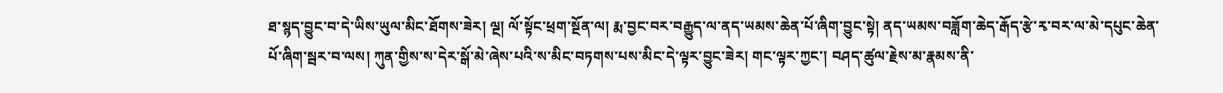ཐ་སྙད་བྱུང་བ་དེ་ཡིས་ཡུལ་མིང་ཐོགས་ཟེར། ལྔ། ལོ་སྟོང་ཕྲག་སྔོན་ལ། རྨ་བྱང་བར་བརྒྱུད་ལ་ནད་ཡམས་ཆེན་པོ་ཞིག་བྱུང་སྟེ། ནད་ཡམས་བཟློག་ཆེད་རྒོད་རྩེ་རྭ་བར་ལ་མེ་དཔུང་ཆེན་པོ་ཞིག་སྦར་བ་ལས། ཀུན་གྱིས་ས་དེར་སྒོ་མེ་ཞེས་པའི་ས་མིང་བཏགས་པས་མིང་དེ་ལྟར་བྱུང་ཟེར། གང་ལྟར་ཀྱང་། བཤད་ཚུལ་རྗེས་མ་རྣམས་ནི་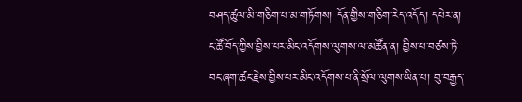བཤད་ཚུལ་མི་གཅིག་པ་མ་གཏོགས། དོན་གྱིས་གཅིག་རེད་འདོད། དཔེར་ན། ང་ཚོ་བོད་ཀྱིས་བྱིས་པར་མིང་འདོགས་ལུགས་ལ་མཚོན་ན། བྱིས་པ་བཙས་ཏེ་བང་ཞག་ཚང་རྗེས་བྱིས་པར་མིང་འདོགས་པ་ནི་སྲོལ་ལུགས་ཡིན་པ། བུ་བརྒྱད་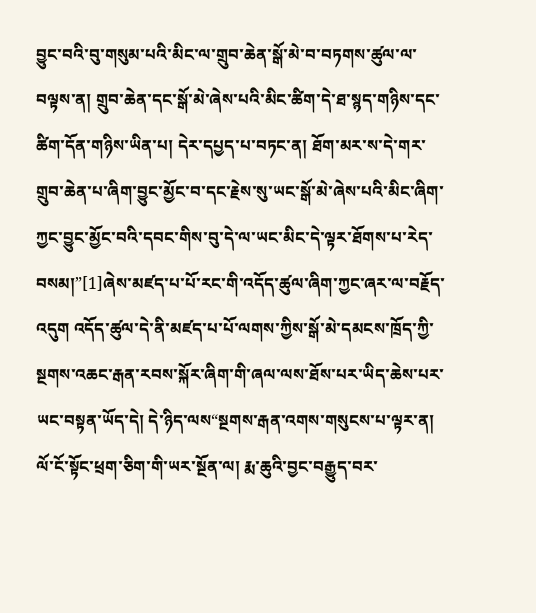བྱུང་བའི་བུ་གསུམ་པའི་མིང་ལ་གྲུབ་ཆེན་སྒོ་མེ་བ་བཏགས་ཚུལ་ལ་བལྟས་ན། གྲུབ་ཆེན་དང་སྒོ་མེ་ཞེས་པའི་མིང་ཚིག་དེ་ཐ་སྙད་གཉིས་དང་ཚིག་དོན་གཉིས་ཡིན་པ། དེར་དཔྱད་པ་བཏང་ན། ཐོག་མར་ས་དེ་གར་གྲུབ་ཆེན་པ་ཞིག་བྱུང་མྱོང་བ་དང་རྗེས་སུ་ཡང་སྒོ་མེ་ཞེས་པའི་མིང་ཞིག་ཀྱང་བྱུང་མྱོང་བའི་དབང་གིས་བུ་དེ་ལ་ཡང་མིང་དེ་ལྟར་ཐོགས་པ་རེད་བསམ།”[1]ཞེས་མཛད་པ་པོ་རང་གི་འདོད་ཚུལ་ཞིག་ཀྱང་ཞར་ལ་བརྗོད་འདུག འདོད་ཚུལ་དེ་ནི་མཛད་པ་པོ་ལགས་ཀྱིས་སྒོ་མེ་དམངས་ཁྲོད་ཀྱི་སྔགས་འཆང་རྒན་རབས་སྐོར་ཞིག་གི་ཞལ་ལས་ཐོས་པར་ཡིད་ཆེས་པར་ཡང་བསྟན་ཡོད་དེ། དེ་ཉིད་ལས“སྔགས་རྒན་འགས་གསུངས་པ་ལྟར་ན། ལོ་ངོ་སྟོང་ཕྲག་ཅིག་གི་ཡར་སྔོན་ལ། རྨ་ཆུའི་བྱང་བརྒྱུད་བར་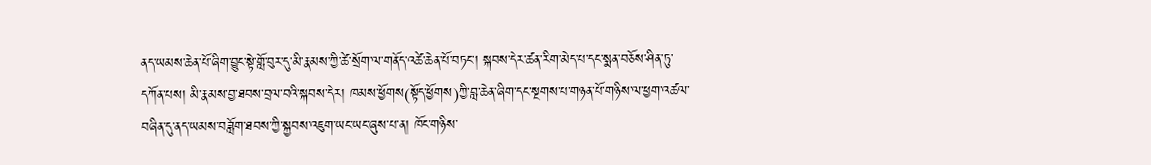ནད་ཡམས་ཆེན་པོ་ཞིག་བྱུང་སྟེ་གློ་བུར་དུ་མི་རྣམས་ཀྱི་ཚེ་སྲོག་ལ་གནོད་འཚེ་ཆེན་པོ་བཏང་། སྐབས་དེར་ཚན་རིག་མེད་པ་དང་སྨན་བཅོས་ཤིན་ཏུ་དཀོན་པས། མི་རྣམས་བྱ་ཐབས་བྲལ་བའི་སྐབས་དེར། ཁམས་ཕྱོགས(སྟོད་ཕྱོགས)ཀྱི་བླ་ཆེན་ཞིག་དང་སྔགས་པ་གཉན་པོ་གཉིས་ལ་ཕྱག་འཚལ་བཞིན་དུ་ནད་ཡམས་བཟློག་ཐབས་ཀྱི་སྐྱབས་འཇུག་ཡང་ཡང་ཞུས་པ་ན། ཁོང་གཉིས་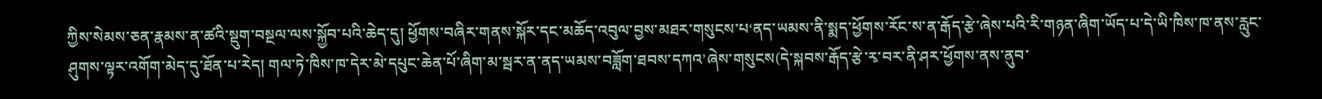ཀྱིས་སེམས་ཅན་རྣམས་ན་ཚའི་སྡུག་བསྔལ་ལས་སྐྱོབ་པའི་ཆེད་དུ། ཕྱོགས་བཞིར་གནས་སྐོར་དང་མཆོད་འབུལ་བྱས་མཐར་གསུངས་པ‘ནད་ཡམས་ནི་སྨད་ཕྱོགས་རོང་ས་ན་རྒོད་རྩེ་ཞེས་པའི་རི་གཉན་ཞིག་ཡོད་པ་དེ་ཡི་ཁིས་ཁ་ནས་རླུང་ཤུགས་ལྟར་འགོག་མེད་དུ་ཐོན་པ་རེད། གལ་ཏེ་ཁིས་ཁ་དེར་མེ་དཔུང་ཆེན་པོ་ཞིག་མ་སྦར་ན་ནད་ཡམས་བཟློག་ཐབས་དཀའ’ཞེས་གསུངས(དེ་སྐབས་རྒོད་རྩེ་རྭ་བར་ནི་ཤར་ཕྱོགས་ནས་ནུབ་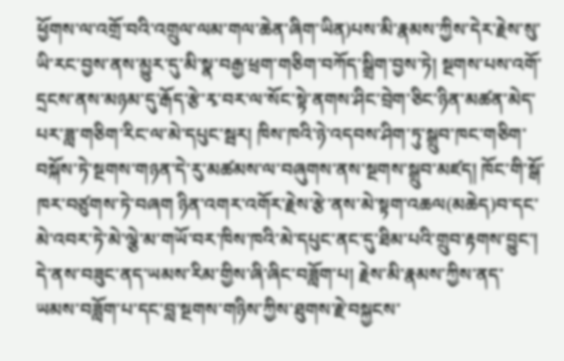ཕྱོགས་ལ་འགྲོ་བའི་འགྲུལ་ལམ་གལ་ཆེན་ཞིག་ཡིན)པས་མི་རྣམས་ཀྱིས་དེར་རྗེས་སུ་ཡི་རང་བྱས་ནས་མྱུར་དུ་མི་སྣ་བརྒྱ་ཕྲག་གཅིག་བཀོད་སྒྲིག་བྱས་ཏེ། སྔགས་པས་འགོ་དྲངས་ནས་མཉམ་དུ་རྒོད་རྩེ་རྭ་བར་ལ་སོང་སྟེ་ནགས་ཤིང་བྲེག་ཅིང་ཉིན་མཚན་མེད་པར་ཟླ་གཅིག་རིང་ལ་མེ་དཔུང་སྦར། ཁིས་ཁའི་ཉེ་འདབས་ཤིག་ཏུ་སྒྲུབ་ཁང་གཅིག་བསྐོས་ཏེ་སྔགས་གཉན་དེ་རུ་མཚམས་ལ་བཞུགས་ནས་སྔགས་སྒྲུབ་མཛད། ཁོང་གི་སྒོ་ཁར་བཙུགས་ཏེ་བཞག ཉིན་འགར་འགོར་རྗེས་རྩེ་ནས་མེ་སྟག་འཆལ(མཆེད)བ་དང་མེ་འབར་ཏེ་མེ་ལྕེ་མ་གཡོ་བར་ཁིས་ཁའི་མེ་དཔུང་ནང་དུ་ཐིམ་པའི་གྲུབ་རྟགས་བྱུང་། དེ་ནས་བཟུང་ནད་ཡམས་རིམ་གྱིས་ཞི་ཞིང་བཟློག་པ། རྗེས་མི་རྣམས་ཀྱིས་ནད་ཡམས་བཟློག་པ་དང་བླ་སྔགས་གཉིས་ཀྱིས་ཐུགས་རྗེ་བསྐྱངས་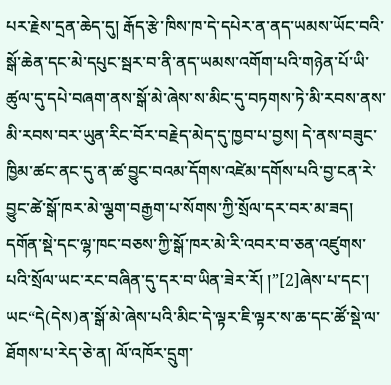པར་རྗེས་དྲན་ཆེད་དུ། རྒོད་རྩེ་ཁིས་ཁ་དེ་དཔེར་ན་ནད་ཡམས་ཡོང་བའི་སྒོ་ཆེན་དང་མེ་དཔུང་སྦར་བ་ནི་ནད་ཡམས་འགོག་པའི་གཉེན་པོ་ཡི་ཚུལ་དུ་དཔེ་བཞག་ནས་སྒོ་མེ་ཞེས་ས་མིང་དུ་བཏགས་ཏེ་མི་རབས་ནས་མི་རབས་བར་ཡུན་རིང་བོར་བརྗེད་མེད་དུ་ཁྱབ་པ་བྱས། དེ་ནས་བཟུང་ཁྱིམ་ཚང་ནང་དུ་ན་ཚ་བྱུང་བའམ་དོགས་འཛེམ་དགོས་པའི་བྱ་ངན་རེ་བྱུང་ཚེ་སྒོ་ཁར་མེ་ལྕག་བརྒྱག་པ་སོགས་ཀྱི་སྲོལ་དར་བར་མ་ཟད། དགོན་སྡེ་དང་ལྷ་ཁང་བཅས་ཀྱི་སྒོ་ཁར་མེ་རི་འབར་བ་ཅན་འཛུགས་པའི་སྲོལ་ཡང་རང་བཞིན་དུ་དར་བ་ཡིན་ཟེར་རོ། །”[2]ཞེས་པ་དང་། ཡང“དེ(དེས)ན་སྒོ་མེ་ཞེས་པའི་མིང་དེ་ལྟར་ཇི་ལྟར་ས་ཆ་དང་ཚོ་སྡེ་ལ་ཐོགས་པ་རེད་ཅེ་ན། ལོ་འཁོར་དྲུག་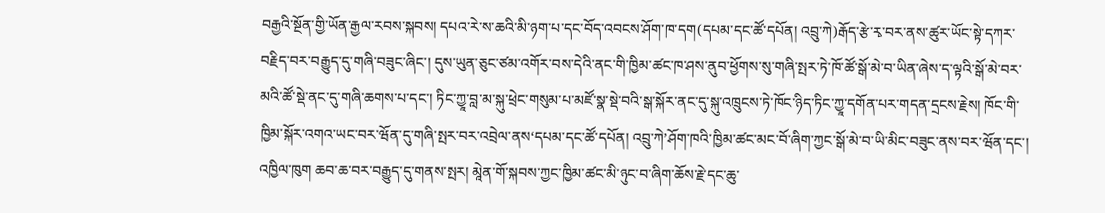བརྒྱའི་སྔོན་གྱི་ཡོན་རྒྱལ་རབས་སྐབས། དཔའ་རེ་ས་ཆའི་མི་ཉག་པ་དང་བོད་འབངས་ཤོག་ཁ་དག(དཔམ་དང་ཚོ་དཔོན། འབྲུ་ཀེ)རྒོད་རྩེ་རྭ་བར་ནས་ཚུར་ཡོང་སྟེ་དཀར་བརྗིད་བར་བརྒྱུད་དུ་གཞི་བཟུང་ཞིང་། དུས་ཡུན་ཅུང་ཙམ་འགོར་བས་དེའི་ནང་གི་ཁྱིམ་ཚང་ཁ་ཤས་ནུབ་ཕྱོགས་སུ་གཞི་སྤར་ཏེ་ཁོ་ཚོ་སྒོ་མེ་བ་ཡིན་ཞེས་ད་ལྟའི་སྒོ་མེ་བར་མའི་ཚོ་སྡེ་ནང་དུ་གཞི་ཆགས་པ་དང་། ཏིང་ཀྱཱ་བླ་མ་སྐུ་ཕྲེང་གསུམ་པ་མཛོ་སྣ་སྡེ་བའི་སྒ་སྐོར་ནང་དུ་སྐུ་འཁྲུངས་ཏེ་ཁོང་ཉིད་ཏིང་ཀྱཱ་དགོན་པར་གདན་དྲངས་རྗེས། ཁོང་གི་ཁྱིམ་སྐོར་འགའ་ཡང་བར་ཝོན་དུ་གཞི་སྤར་བར་འབྲེལ་ནས‘དཔམ་དང་ཚོ་དཔོན། འབྲུ་ཀེ’ཤོག་ཁའི་ཁྱིམ་ཚང་མང་བོ་ཞིག་ཀྱང་སྒོ་མེ་བ་ཡི་མིང་བཟུང་ནས་བར་ཝོན་དང་། འཁྱིལ་ཁུག ཆབ་ཆ་བར་བརྒྱུད་དུ་གནས་སྤར། མཱེན་གོ་སྐབས་ཀྱང་ཁྱིམ་ཚང་མི་ཉུང་བ་ཞིག་ཆོས་རྗེ་དང་ཆུ་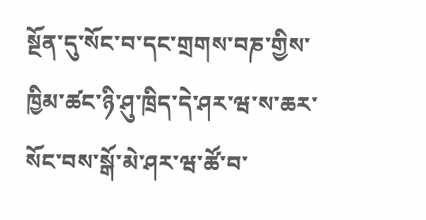སྔོན་དུ་སོང་བ་དང་གྲགས་བཎ་གྱིས་ཁྱིམ་ཚང་ཉི་ཤུ་ཁྲིད་དེ་ཤར་ཝ་ས་ཆར་སོང་བས་སྒོ་མེ་ཤར་ཝ་ཚོ་བ་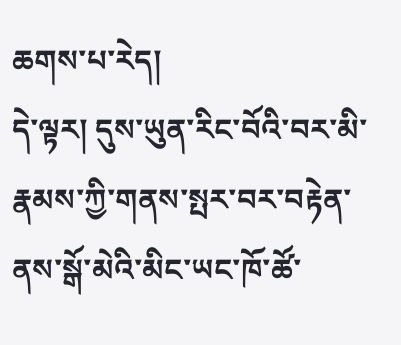ཆགས་པ་རེད།
དེ་ལྟར། དུས་ཡུན་རིང་བོའི་བར་མི་རྣམས་ཀྱི་གནས་སྤར་བར་བརྟེན་ནས་སྒོ་མེའི་མིང་ཡང་ཁོ་ཚོ་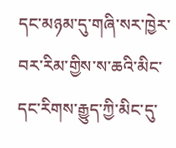དང་མཉམ་དུ་གཞི་སར་ཁྱེར་བར་རིམ་གྱིས་ས་ཆའི་མིང་དང་རིགས་རྒྱུད་ཀྱི་མིང་དུ་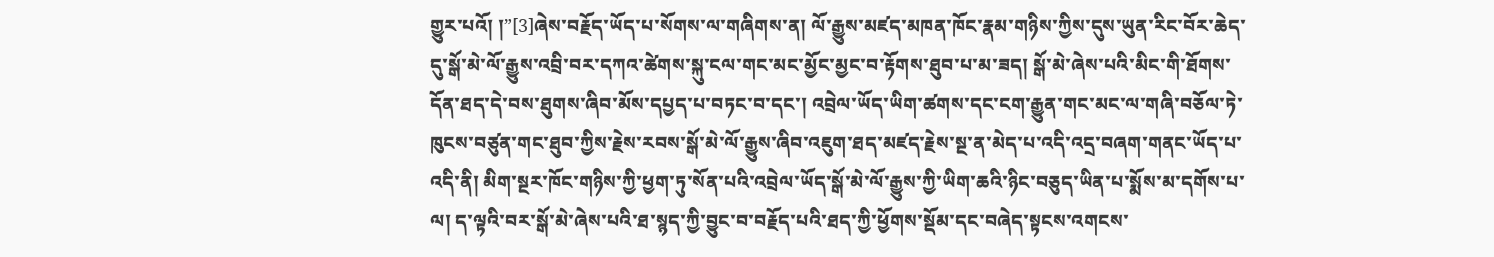གྱུར་པའོ། །”[3]ཞེས་བརྗོད་ཡོད་པ་སོགས་ལ་གཞིགས་ན། ལོ་རྒྱུས་མཛད་མཁན་ཁོང་རྣམ་གཉིས་ཀྱིས་དུས་ཡུན་རིང་བོར་ཆེད་དུ་སྒོ་མེ་ལོ་རྒྱུས་འབྲི་བར་དཀའ་ཚེགས་སྐུ་ངལ་གང་མང་མྱོང་མྱང་བ་རྟོགས་ཐུབ་པ་མ་ཟད། སྒོ་མེ་ཞེས་པའི་མིང་གི་ཐོགས་དོན་ཐད་དེ་བས་ཐུགས་ཞིབ་མོས་དཔྱད་པ་བཏང་བ་དང་། འབྲེལ་ཡོད་ཡིག་ཚགས་དང་ངག་རྒྱུན་གང་མང་ལ་གཞི་བཅོལ་ཏེ་ཁུངས་བཙུན་གང་ཐུབ་ཀྱིས་རྗེས་རབས་སྒོ་མེ་ལོ་རྒྱུས་ཞིབ་འཇུག་ཐད་མཛད་རྗེས་སྔ་ན་མེད་པ་འདི་འདྲ་བཞག་གནང་ཡོད་པ་འདི་ནི། མིག་སྔར་ཁོང་གཉིས་ཀྱི་ཕྱག་ཏུ་སོན་པའི་འབྲེལ་ཡོད་སྒོ་མེ་ལོ་རྒྱུས་ཀྱི་ཡིག་ཆའི་ཉིང་བཅུད་ཡིན་པ་སྨོས་མ་དགོས་པ་ལ། ད་ལྟའི་བར་སྒོ་མེ་ཞེས་པའི་ཐ་སྙད་ཀྱི་བྱུང་བ་བརྗོད་པའི་ཐད་ཀྱི་ཕྱོགས་སྡོམ་དང་བཞེད་སྟངས་འགངས་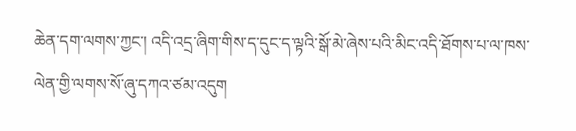ཆེན་དག་ལགས་ཀྱང་། འདི་འདྲ་ཞིག་གིས་ད་དུང་ད་ལྟའི་སྒོ་མེ་ཞེས་པའི་མིང་འདི་ཐོགས་པ་ལ་ཁས་ལེན་གྱི་ལགས་སོ་ཞུ་དཀའ་ཙམ་འདུག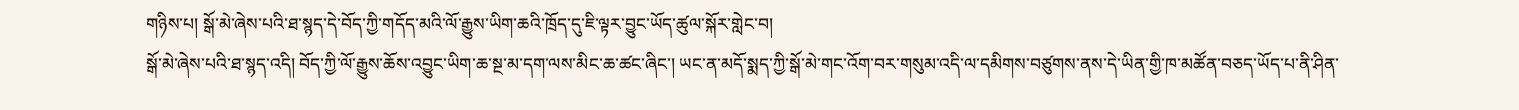གཉིས་པ། སྒོ་མེ་ཞེས་པའི་ཐ་སྙད་དེ་བོད་ཀྱི་གདོད་མའི་ལོ་རྒྱུས་ཡིག་ཆའི་ཁྲོད་དུ་ཇི་ལྟར་བྱུང་ཡོད་ཚུལ་སྐོར་གླེང་བ།
སྒོ་མེ་ཞེས་པའི་ཐ་སྙད་འདི། བོད་ཀྱི་ལོ་རྒྱུས་ཆོས་འབྱུང་ཡིག་ཆ་སྔ་མ་དག་ལས་མིང་ཆ་ཚང་ཞིང་། ཡང་ན་མདོ་སྨད་ཀྱི་སྒོ་མེ་གང་འོག་བར་གསུམ་འདི་ལ་དམིགས་བཙུགས་ནས་དེ་ཡིན་གྱི་ཁ་མཚོན་བཅད་ཡོད་པ་ནི་ཤིན་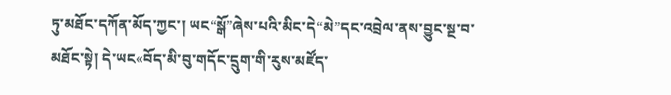ཏུ་མཐོང་དཀོན་མོད་ཀྱང་། ཡང“སྒོ”ཞེས་པའི་མིང་དེ“མེ”དང་འབྲེལ་ནས་བྱུང་སྔ་བ་མཐོང་སྟེ། དེ་ཡང«བོད་མི་བུ་གདོང་དྲུག་གི་རུས་མཛོད་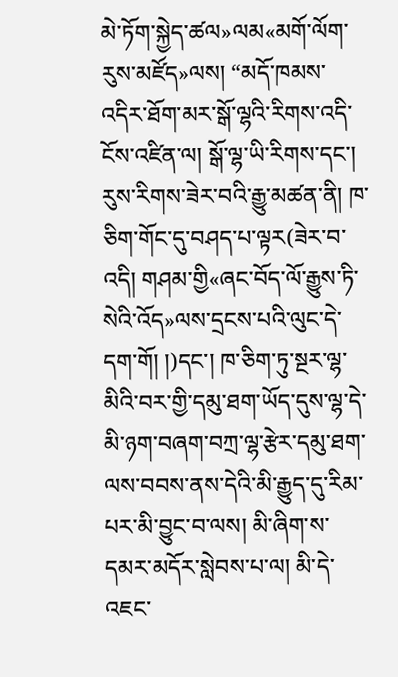མེ་ཏོག་སྐྱེད་ཚལ»ལམ«མགོ་ལོག་རུས་མཛོད»ལས། “མདོ་ཁམས་འདིར་ཐོག་མར་སྒོ་ལྷའི་རིགས་འདི་ངོས་འཛིན་ལ། སྒོ་ལྷ་ཡི་རིགས་དང་། རུས་རིགས་ཟེར་བའི་རྒྱུ་མཚན་ནི། ཁ་ཅིག་གོང་དུ་བཤད་པ་ལྟར(ཟེར་བ་འདི། གཤམ་གྱི«ཞང་བོད་ལོ་རྒྱུས་ཏི་སེའི་འོད»ལས་དྲངས་པའི་ལུང་དེ་དག་གོ། །)དང་། ཁ་ཅིག་ཏུ་སྔར་ལྷ་མིའི་བར་གྱི་དམུ་ཐག་ཡོད་དུས་ལྷ་དེ་མི་ཉག་བཞག་བཀྲ་ལྷ་རྩེར་དམུ་ཐག་ལས་བབས་ནས་དེའི་མི་རྒྱུད་དུ་རིམ་པར་མི་བྱུང་བ་ལས། མི་ཞིག་ས་དམར་མདོར་སླེབས་པ་ལ། མི་དེ་འཇང་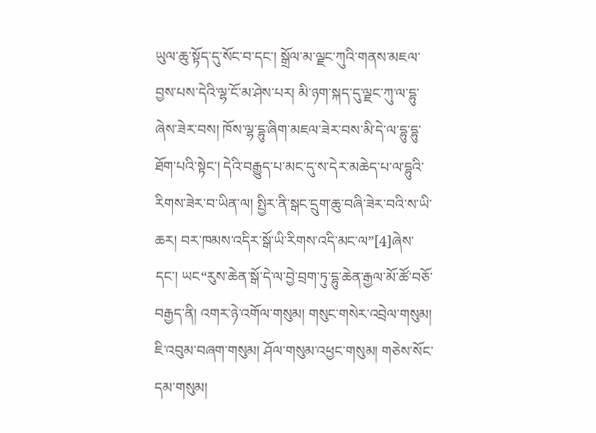ཡུལ་ཆུ་སྟོད་དུ་སོང་བ་དང་། སྒྲོལ་མ་ལྗང་ཀུའི་གནས་མཇལ་བྱས་པས་དེའི་ལྷ་ངོ་མ་ཤེས་པར། མི་ཉག་སྐད་དུ་ལྗང་ཀུ་ལ་དྷུ་ཞེས་ཟེར་བས། ཁོས་ལྷ་དྷུ་ཞིག་མཇལ་ཟེར་བས་མི་དེ་ལ་དྷུ་དྷུ་ཐོག་པའི་སྟེང་། དེའི་བརྒྱུད་པ་མང་དུ་ས་དེར་མཆེད་པ་ལ་དྷུའི་རིགས་ཟེར་བ་ཡིན་ལ། སྤྱིར་ནི་སྒང་དྲུག་ཆུ་བཞི་ཟེར་བའི་ས་ཡི་ཆར། བར་ཁམས་འདིར་སྒོ་ཡི་རིགས་འདི་མང་ལ”[4]ཞེས་དང་། ཡང“རུས་ཆེན་སྒོ་དེ་ལ་བྱེ་བྲག་ཏུ་དྷུ་ཆེན་རྒྱལ་མོ་ཚོ་བཅོ་བརྒྱད་ནི། འགར་ཉེ་འགོལ་གསུམ། གསུང་གསེར་འབྲེལ་གསུམ། ཇི་འབུམ་བཞག་གསུམ། ཤོལ་གསུམ་འཕྱང་གསུམ། གཅེས་སོང་དམ་གསུམ།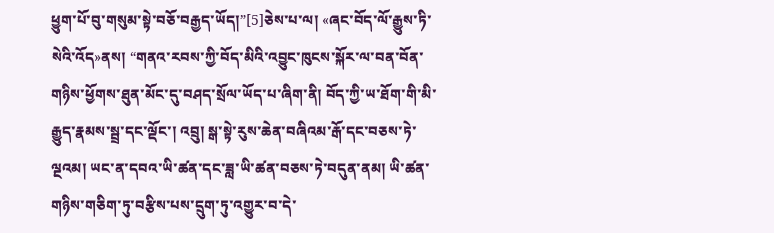ཕྱུག་པོ་བུ་གསུམ་སྟེ་བཅོ་བརྒྱད་ཡོད།”[5]ཅེས་པ་ལ། «ཞང་བོད་ལོ་རྒྱུས་ཏི་སེའི་འོད»ནས། “གནའ་རབས་ཀྱི་བོད་མིའི་འབྱུང་ཁུངས་སྐོར་ལ་བན་བོན་གཉིས་ཕྱོགས་ཐུན་མོང་དུ་བཤད་སྲོལ་ཡོད་པ་ཞིག་ནི། བོད་ཀྱི་ཡ་ཐོག་གི་མི་རྒྱུད་རྣམས་སྦྲ་དང་ལྡོང་། འབྲུ། སྒ་སྟེ་རུས་ཆེན་བཞིའམ་རྒོ་དང་བཅས་ཏེ་ལྔའམ། ཡང་ན་དབའ་ཡི་ཚན་དང་ཟླ་ཡི་ཚན་བཅས་ཏེ་བདུན་ནམ། ཡི་ཚན་གཉིས་གཅིག་ཏུ་བརྩིས་པས་དྲུག་ཏུ་འགྱུར་བ་དེ་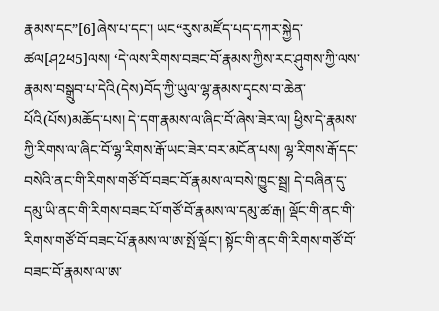རྣམས་དང”[6]ཞེས་པ་དང་། ཡང“རུས་མཛོད་པད་དཀར་སྐྱེད་ཚལ[ཤ2ཕ5]ལས། ‘དེ་ལས་རིགས་བཟང་བོ་རྣམས་ཀྱིས་རང་ཤུགས་ཀྱི་ལས་རྣམས་བསྒྲུབ་པ་དེའི(དེས)བོད་ཀྱི་ཡུལ་ལྷ་རྣམས་དྭངས་བ་ཆེན་པོའི(པོས)མཆོད་པས། དེ་དག་རྣམས་ལ་ཞིང་བོ་ཞེས་ཟེར་ལ། ཕྱིས་དེ་རྣམས་ཀྱི་རིགས་ལ་ཞིང་བོ་ལྷ་རིགས་རྒོ་ཡང་ཟེར་བར་མངོན་པས། ལྷ་རིགས་རྒོ་དང་བསེའི་ནང་གི་རིགས་གཙོ་བོ་བཟང་བོ་རྣམས་ལ་བསེ་ཁྱུང་སྦྲ། དེ་བཞིན་དུ་དམུ་ཡི་ནང་གི་རིགས་བཟང་པོ་གཙོ་བོ་རྣམས་ལ་དམུ་ཚ་རྒ། ལྡོང་གི་ནང་གི་རིགས་གཙོ་བོ་བཟང་པོ་རྣམས་ལ་ཨ་སྤོ་ལྡོང་། སྟོང་གི་ནང་གི་རིགས་གཙོ་བོ་བཟང་བོ་རྣམས་ལ་ཨ་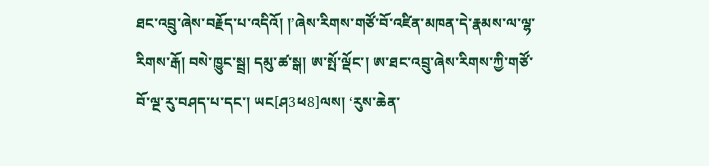ཐང་འབྲུ་ཞེས་བརྗོད་པ་འདིའོ། །’ཞེས་རིགས་གཙོ་བོ་འཛིན་མཁན་དེ་རྣམས་ལ་ལྷ་རིགས་རྒོ། བསེ་ཁྱུང་སྦྲ། དམུ་ཚ་སྒ། ཨ་སྤོ་ལྡོང་། ཨ་ཐང་འབྲུ་ཞེས་རིགས་ཀྱི་གཙོ་བོ་ལྔ་རུ་བཤད་པ་དང་། ཡང[ཤ3ཕ8]ལས། ‘རུས་ཆེན་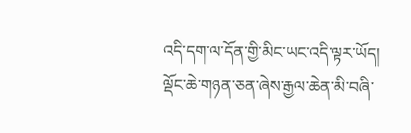འདི་དག་ལ་དོན་གྱི་མིང་ཡང་འདི་ལྟར་ཡོད། ལྡོང་ཆེ་གཉན་ཅན་ཞེས་རྒྱལ་ཆེན་མི་བཞི་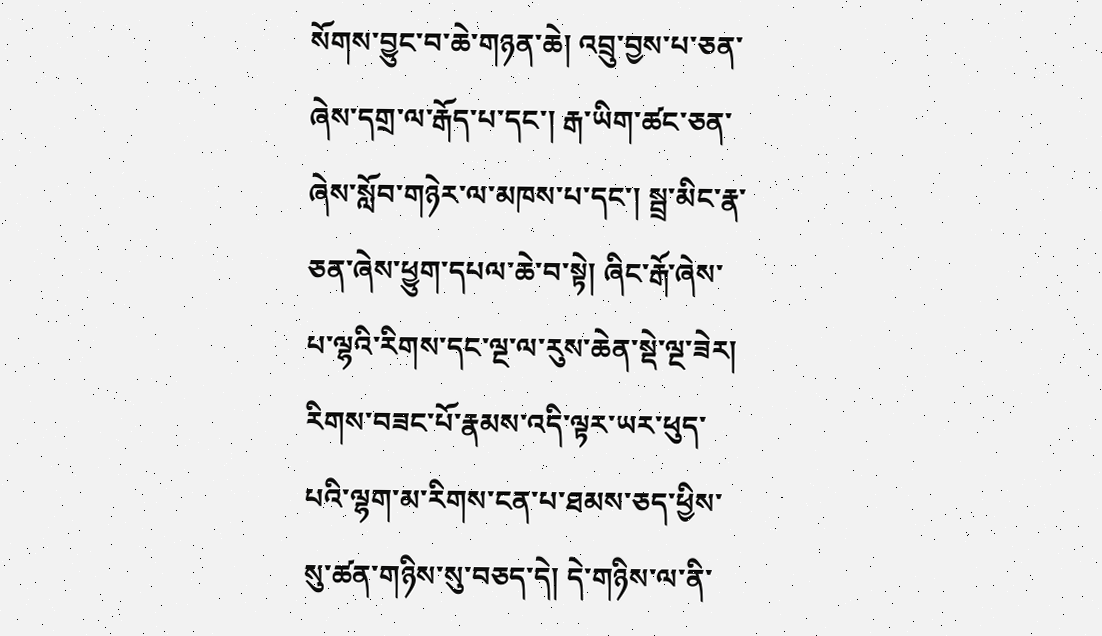སོགས་བྱུང་བ་ཆེ་གཉན་ཆེ། འབྲུ་བྱས་པ་ཅན་ཞེས་དགྲ་ལ་རྒོད་པ་དང་། རྒ་ཡིག་ཚང་ཅན་ཞེས་སློབ་གཉེར་ལ་མཁས་པ་དང་། སྦྲ་མིང་རྣ་ཅན་ཞེས་ཕྱུག་དཔལ་ཆེ་བ་སྟེ། ཞིང་རྒོ་ཞེས་པ་ལྷའི་རིགས་དང་ལྔ་ལ་རུས་ཆེན་སྡེ་ལྔ་ཟེར། རིགས་བཟང་པོ་རྣམས་འདི་ལྟར་ཡར་ཕུད་པའི་ལྷག་མ་རིགས་ངན་པ་ཐམས་ཅད་ཕྱིས་སུ་ཚན་གཉིས་སུ་བཅད་དེ། དེ་གཉིས་ལ་ནི་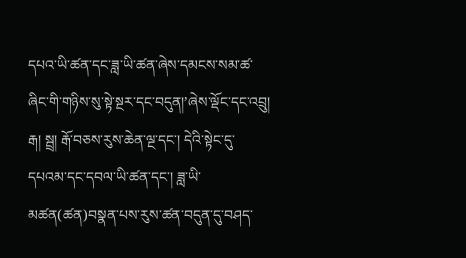དཔའ་ཡི་ཚན་དང་ཟླ་ཡི་ཚན་ཞེས་དམངས་སམ་ཚ་ཞིང་གི་གཉིས་སུ་སྟེ་སྔར་དང་བདུན།’ཞེས་ལྡོང་དང་འབྲུ། རྒ། སྦྲ། རྒོ་བཅས་རུས་ཆེན་ལྔ་དང་། དེའི་སྟེང་དུ་དཔའམ་དང་དབལ་ཡི་ཚན་དང་། ཟླ་ཡི་མཚན(ཚན)བསྣན་པས་རུས་ཚན་བདུན་དུ་བཤད་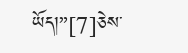ཡོད།”[7]ཅེས་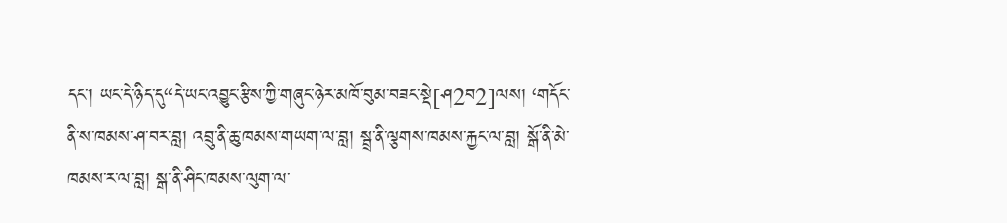དང་། ཡང་དེ་ཉིད་དུ“དེ་ཡང་འབྱུང་རྩིས་ཀྱི་གཞུང་ཉེར་མཁོ་བུམ་བཟང་སྡེ[ཤ2བ2]ལས། ‘གདོང་ནི་ས་ཁམས་ཤ་བར་བླ། འབྲུ་ནི་ཆུ་ཁམས་གཡག་ལ་བླ། སྦྲ་ནི་ལྕགས་ཁམས་རྐྱང་ལ་བླ། སྒོ་ནི་མེ་ཁམས་ར་ལ་བླ། སྒ་ནི་ཤིང་ཁམས་ལུག་ལ་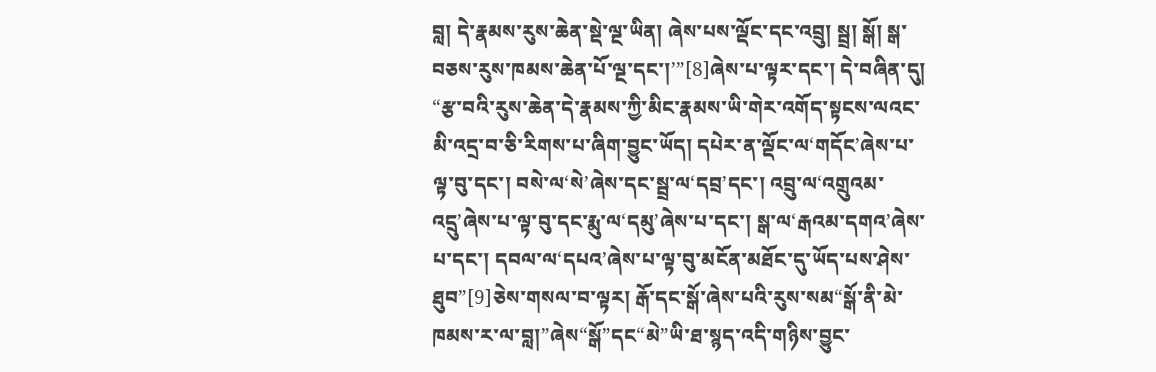བླ། དེ་རྣམས་རུས་ཆེན་སྡེ་ལྔ་ཡིན། ཞེས་པས་ལྡོང་དང་འབྲུ། སྦྲ། སྒོ། སྒ་བཅས་རུས་ཁམས་ཆེན་པོ་ལྔ་དང་།’”[8]ཞེས་པ་ལྟར་དང་། དེ་བཞིན་དུ། “རྩ་བའི་རུས་ཆེན་དེ་རྣམས་ཀྱི་མིང་རྣམས་ཡི་གེར་འགོད་སྟངས་ལའང་མི་འདྲ་བ་ཅི་རིགས་པ་ཞིག་བྱུང་ཡོད། དཔེར་ན་ལྡོང་ལ‘གདོང’ཞེས་པ་ལྟ་བུ་དང་། བསེ་ལ‘སེ’ཞེས་དང་སྦྲ་ལ‘དབྲ’དང་། འབྲུ་ལ‘འགྲུའམ་འདྲུ’ཞེས་པ་ལྟ་བུ་དང་རྨུ་ལ‘དམུ’ཞེས་པ་དང་། སྒ་ལ‘རྒའམ་དགའ’ཞེས་པ་དང་། དབལ་ལ‘དཔའ’ཞེས་པ་ལྟ་བུ་མངོན་མཐོང་དུ་ཡོད་པས་ཤེས་ཐུབ”[9]ཅེས་གསལ་བ་ལྟར། རྒོ་དང་སྒོ་ཞེས་པའི་རུས་སམ“སྒོ་ནི་མེ་ཁམས་ར་ལ་བླ།”ཞེས“སྒོ”དང“མེ”ཡི་ཐ་སྙད་འདི་གཉིས་བྱུང་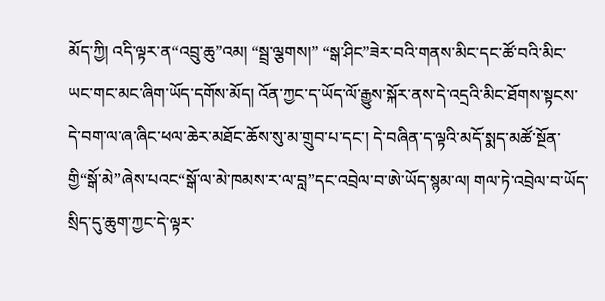མོད་ཀྱི། འདི་ལྟར་ན“འབྲུ་ཆུ”འམ། “སྦྲ་ལྕགས།” “སྒ་ཤིང”ཟེར་བའི་གནས་མིང་དང་ཚོ་བའི་མིང་ཡང་གང་མང་ཞིག་ཡོད་དགོས་མོད། འོན་ཀྱང་ད་ཡོད་ལོ་རྒྱུས་སྐོར་ནས་དེ་འདྲའི་མིང་ཐོགས་སྟངས་དེ་བག་ལ་ཞ་ཞིང་ཕལ་ཆེར་མཐོང་ཆོས་སུ་མ་གྲུབ་པ་དང་། དེ་བཞིན་ད་ལྟའི་མདོ་སྨད་མཚོ་སྔོན་གྱི“སྒོ་མེ”ཞེས་པའང“སྒོ་ལ་མེ་ཁམས་ར་ལ་བླ”དང་འབྲེལ་བ་ཨེ་ཡོད་སྙམ་ལ། གལ་ཏེ་འབྲེལ་བ་ཡོད་སྲིད་དུ་ཆུག་ཀྱང་དེ་ལྟར་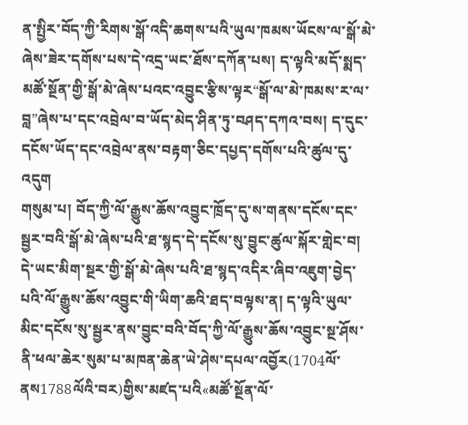ན་སྤྱིར་བོད་ཀྱི་རིགས་སྒོ་འདི་ཆགས་པའི་ཡུལ་ཁམས་ཡོངས་ལ་སྒོ་མེ་ཞེས་ཟེར་དགོས་པས་དེ་འདྲ་ཡང་ཐོས་དཀོན་པས། ད་ལྟའི་མདོ་སྨད་མཚོ་སྔོན་གྱི་སྒོ་མེ་ཞེས་པའང་འབྱུང་རྩིས་ལྟར“སྒོ་ལ་མེ་ཁམས་ར་ལ་བླ”ཞེས་པ་དང་འབྲེལ་བ་ཡོད་མེད་ཤིན་ཏུ་བཤད་དཀའ་བས། ད་དུང་དངོས་ཡོད་དང་འབྲེལ་ནས་བརྟག་ཅིང་དཔྱད་དགོས་པའི་ཚུལ་དུ་འདུག
གསུམ་པ། བོད་ཀྱི་ལོ་རྒྱུས་ཆོས་འབྱུང་ཁྲོད་དུ་ས་གནས་དངོས་དང་སྦྱར་བའི་སྒོ་མེ་ཞེས་པའི་ཐ་སྙད་དེ་དངོས་སུ་བྱུང་ཚུལ་སྐོར་གླེང་བ།
དེ་ཡང་མིག་སྔར་གྱི་སྒོ་མེ་ཞེས་པའི་ཐ་སྙད་འདིར་ཞིབ་འཇུག་བྱེད་པའི་ལོ་རྒྱུས་ཆོས་འབྱུང་གི་ཡིག་ཆའི་ཐད་བལྟས་ན། ད་ལྟའི་ཡུལ་མིང་དངོས་སུ་སྦྱར་ནས་བྱུང་བའི་བོད་ཀྱི་ལོ་རྒྱུས་ཆོས་འབྱུང་སྔ་ཤོས་ནི་ཕལ་ཆེར་སུམ་པ་མཁན་ཆེན་ཡེ་ཤེས་དཔལ་འབྱོར(1704ལོ་ནས1788ལོའི་བར)གྱིས་མཛད་པའི«མཚོ་སྔོན་ལོ་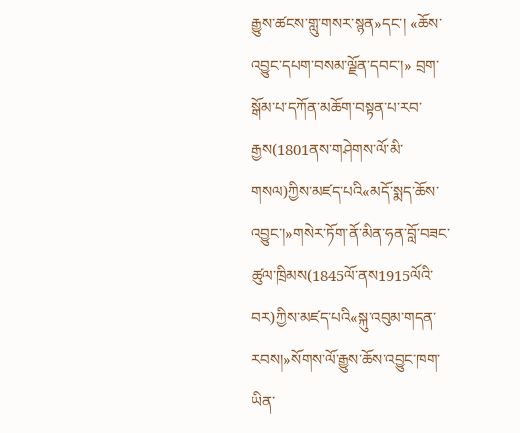རྒྱུས་ཚངས་གླུ་གསར་སྙན»དང་། «ཆོས་འབྱུང་དཔག་བསམ་ལྗོན་དབང་།» བྲག་སྒོམ་པ་དཀོན་མཆོག་བསྟན་པ་རབ་རྒྱས(1801ནས་གཤེགས་ལོ་མི་གསལ)ཀྱིས་མཛད་པའི«མདོ་སྨད་ཆོས་འབྱུང་།»གསེར་ཏོག་ནོ་མིན་ཧན་བློ་བཟང་ཚུལ་ཁྲིམས(1845ལོ་ནས1915ལོའི་བར)ཀྱིས་མཛད་པའི«སྐུ་འབུམ་གདན་རབས།»སོགས་ལོ་རྒྱུས་ཆོས་འབྱུང་ཁག་ཡིན་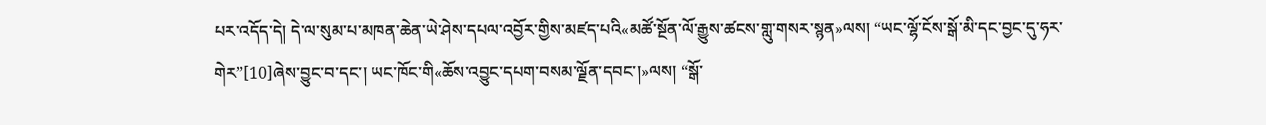པར་འདོད་དེ། དེ་ལ་སུམ་པ་མཁན་ཆེན་ཡེ་ཤེས་དཔལ་འབྱོར་གྱིས་མཛད་པའི«མཚོ་སྔོན་ལོ་རྒྱུས་ཚངས་གླུ་གསར་སྙན»ལས། “ཡང་ལྷོ་ངོས་སྒོ་མི་དང་བྱང་དུ་ཧར་གེར”[10]ཞེས་བྱུང་བ་དང་། ཡང་ཁོང་གི«ཆོས་འབྱུང་དཔག་བསམ་ལྗོན་དབང་།»ལས། “སྒོ་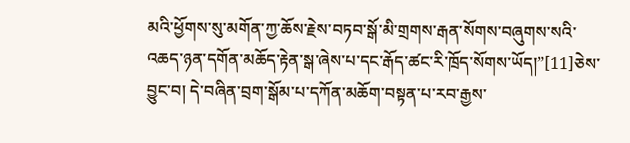མའི་ཕྱོགས་སུ་མགོན་ཀྱ་ཆོས་རྗེས་བཏབ་སྒོ་མི་གྲགས་རྒན་སོགས་བཞུགས་སའི་འཆད་ཉན་དགོན་མཆོད་རྟེན་སྒ་ཞེས་པ་དང་རྒོད་ཚང་རི་ཁྲོད་སོགས་ཡོད།”[11]ཅེས་བྱུང་བ། དེ་བཞིན་བྲག་སྒོམ་པ་དཀོན་མཆོག་བསྟན་པ་རབ་རྒྱས་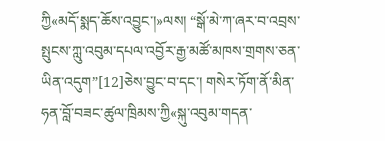ཀྱི«མདོ་སྨད་ཆོས་འབྱུང་།»ལས། “སྒོ་མེ་ཀ་ཞར་བ་འབྲས་སྤུངས་ཀླུ་འབུམ་དཔལ་འབྱོར་རྒྱ་མཚོ་མཁས་གྲགས་ཅན་ཡིན་འདུག”[12]ཅེས་བྱུང་བ་དང་། གསེར་ཏོག་ནོ་མིན་ཧན་བློ་བཟང་ཚུལ་ཁྲིམས་ཀྱི«སྐུ་འབུམ་གདན་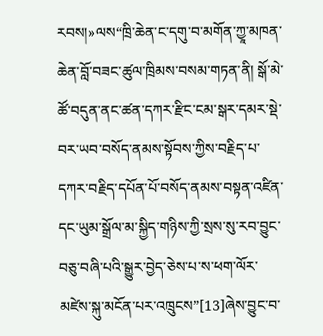རབས།»ལས“ཁྲི་ཆེན་ང་དགུ་བ་མགོན་ཀྱཱ་མཁན་ཆེན་བློ་བཟང་ཚུལ་ཁྲིམས་བསམ་གཏན་ནི། སྒོ་མེ་ཚོ་བདུན་ནང་ཚན་དཀར་རྫིང་ངམ་སྒར་དམར་སྡེ་བར་ཡབ་བསོད་ནམས་སྟོབས་ཀྱིས་བརྗིད་པ་དཀར་བརྗིད་དཔོན་པོ་བསོད་ནམས་བསྟན་འཛིན་དང་ཡུམ་སྒྲོལ་མ་སྐྱིད་གཉིས་ཀྱི་སྲས་སུ་རབ་བྱུང་བཅུ་བཞི་པའི་སྒྱུར་བྱེད་ཅེས་པ་ས་ཕག་ལོར་མཛེས་སྐུ་མངོན་པར་འཁྲུངས”[13]ཞེས་བྱུང་བ་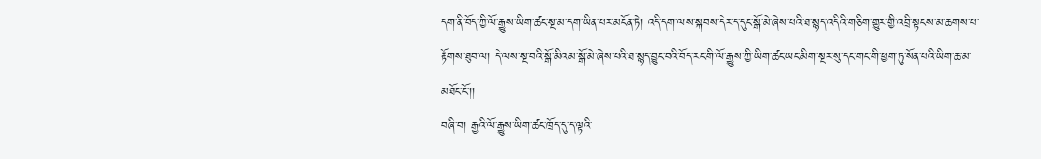དག་ནི་བོད་ཀྱི་ལོ་རྒྱུས་ཡིག་ཚང་སྔ་མ་དག་ཡིན་པར་མངོན་ཏེ། འདི་དག་ལས་སྐབས་དེར་ད་དུང་སྒོ་མེ་ཞེས་པའི་ཐ་སྙད་འདིའི་གཅིག་གྱུར་གྱི་འབྲི་སྟངས་མ་ཆགས་པ་རྟོགས་ཐུབ་ལ། དེ་ལས་སྔ་བའི་སྒོ་མིའམ་སྒོ་མེ་ཞེས་པའི་ཐ་སྙད་བྱུང་བའི་བོད་རང་གི་ལོ་རྒྱུས་ཀྱི་ཡིག་ཚང་ཡང་མིག་སྔར་སུ་དང་གང་གི་ཕྱག་ཏུ་སོན་པའི་ཡིག་ཆ་མ་མཐོང་ངོ་།།
བཞི་བ། རྒྱའི་ལོ་རྒྱུས་ཡིག་ཚང་ཁྲོད་དུ་ད་ལྟའི་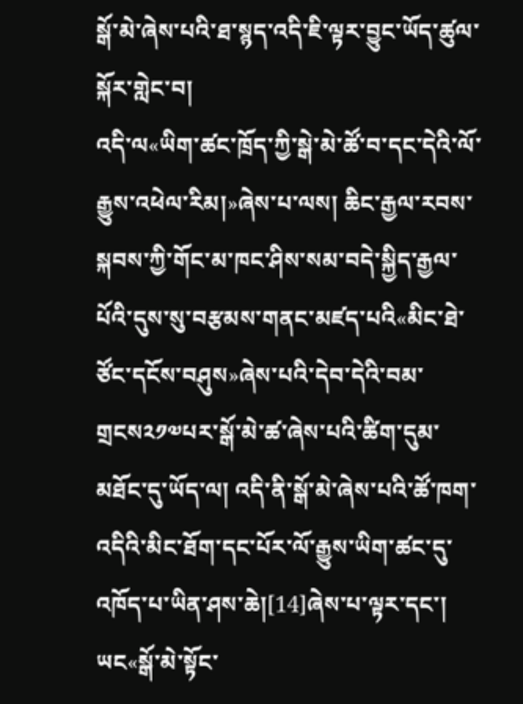སྒོ་མེ་ཞེས་པའི་ཐ་སྙད་འདི་ཇི་ལྟར་བྱུང་ཡོད་ཚུལ་སྐོར་གླེང་བ།
འདི་ལ«ཡིག་ཚང་ཁྲོད་ཀྱི་སྒེ་མེ་ཚོ་བ་དང་དེའི་ལོ་རྒྱུས་འཕེལ་རིམ།»ཞེས་པ་ལས། ཆིང་རྒྱལ་རབས་སྐབས་ཀྱི་གོང་མ་ཁང་ཤིས་སམ་བདེ་སྐྱིད་རྒྱལ་པོའི་དུས་སུ་བརྩམས་གནང་མཛད་པའི«མིང་ཐེ་ཙོང་དངོས་བཤུས»ཞེས་པའི་དེབ་དེའི་བམ་གྲངས༢༡༧པར་སྒོ་མེ་ཚ་ཞེས་པའི་ཚིག་དུམ་མཐོང་དུ་ཡོད་ལ། འདི་ནི་སྒོ་མེ་ཞེས་པའི་ཚོ་ཁག་འདིའི་མིང་ཐོག་དང་པོར་ལོ་རྒྱུས་ཡིག་ཚང་དུ་འཁོད་པ་ཡིན་ཤས་ཆེ།[14]ཞེས་པ་ལྟར་དང་། ཡང«སྒོ་མེ་སྟོང་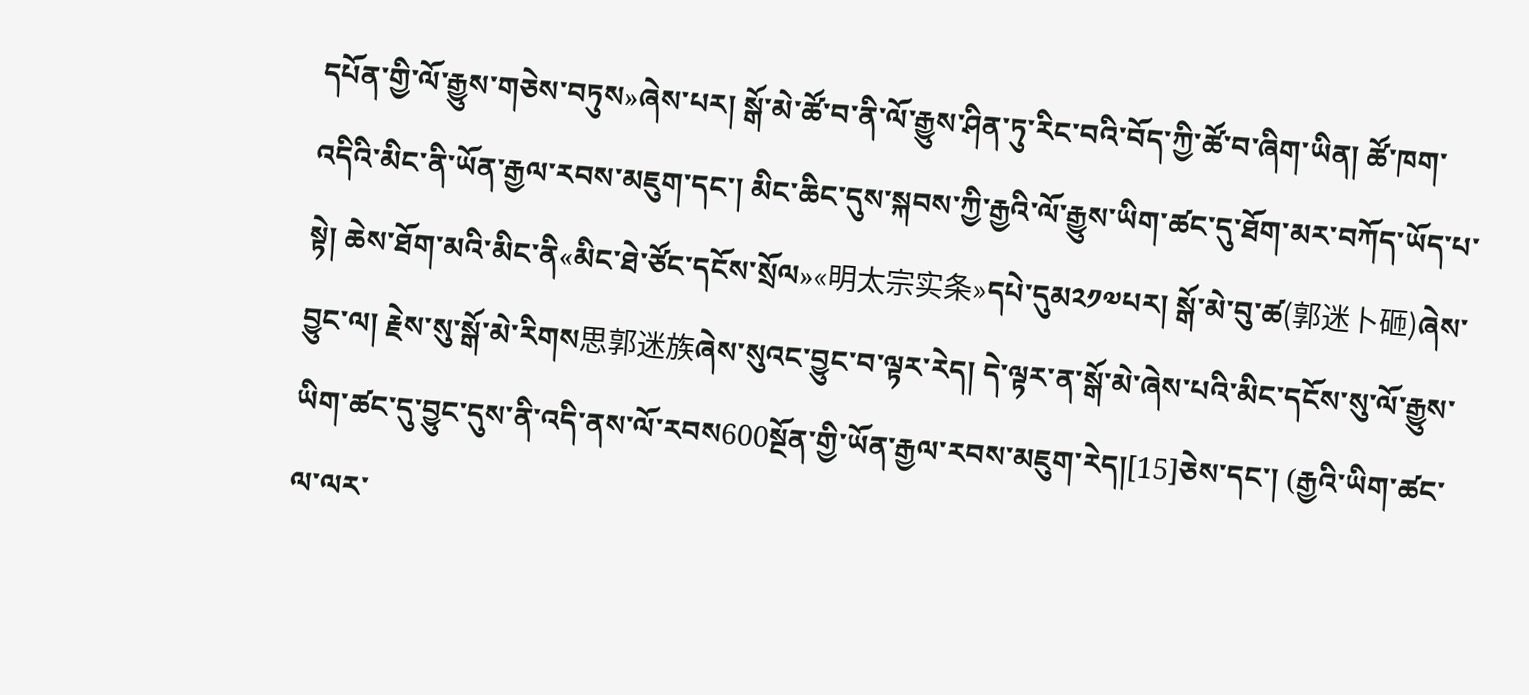དཔོན་གྱི་ལོ་རྒྱུས་གཅེས་བཏུས»ཞེས་པར། སྒོ་མེ་ཚོ་བ་ནི་ལོ་རྒྱུས་ཤིན་ཏུ་རིང་བའི་བོད་ཀྱི་ཚོ་བ་ཞིག་ཡིན། ཚོ་ཁག་འདིའི་མིང་ནི་ཡོན་རྒྱལ་རབས་མཇུག་དང་། མིང་ཆིང་དུས་སྐབས་ཀྱི་རྒྱའི་ལོ་རྒྱུས་ཡིག་ཚང་དུ་ཐོག་མར་བཀོད་ཡོད་པ་སྟེ། ཆེས་ཐོག་མའི་མིང་ནི«མིང་ཐེ་ཙོང་དངོས་སྲོལ»«明太宗实条»དཔེ་དུམ༢༡༧པར། སྒོ་མེ་བུ་ཚ(郭迷卜砸)ཞེས་བྱུང་ལ། རྗེས་སུ་སྒོ་མེ་རིགས思郭迷族ཞེས་སུའང་བྱུང་བ་ལྟར་རེད། དེ་ལྟར་ན་སྒོ་མེ་ཞེས་པའི་མིང་དངོས་སུ་ལོ་རྒྱུས་ཡིག་ཚང་དུ་བྱུང་དུས་ནི་འདི་ནས་ལོ་རབས600སྔོན་གྱི་ཡོན་རྒྱལ་རབས་མཇུག་རེད།[15]ཅེས་དང་། (རྒྱའི་ཡིག་ཚང་ལ་ལར་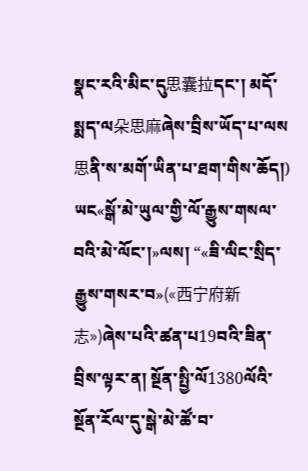སྣང་རའི་མིང་དུ思囊拉དང་། མདོ་སྨད་ལ朵思麻ཞེས་བྲིས་ཡོད་པ་ལས思ནི་ས་མགོ་ཡིན་པ་ཐག་གིས་ཆོད།) ཡང«སྒོ་མེ་ཡུལ་གྱི་ལོ་རྒྱུས་གསལ་བའི་མེ་ལོང་།»ལས། “«ཟི་ལིང་སྲིད་རྒྱུས་གསར་བ»(«西宁府新志»)ཞེས་པའི་ཚན་པ19བའི་ཟིན་བྲིས་ལྟར་ན། སྔོན་སྤྱི་ལོ1380ལོའི་སྔོན་རོལ་དུ་སྒེ་མེ་ཚོ་བ་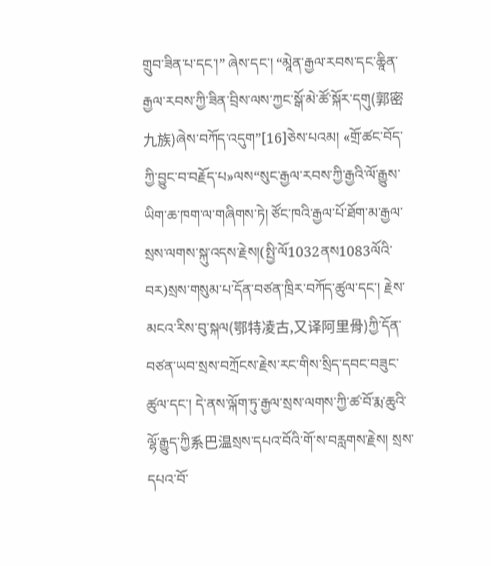གྲུབ་ཟིན་པ་དང་།” ཞེས་དང་། “མཱེན་རྒྱལ་རབས་དང་ཆཱིན་རྒྱལ་རབས་ཀྱི་ཟིན་བྲིས་ལས་ཀྱང་སྒོ་མེ་ཚོ་སྐོར་དགུ(郭密九族)ཞེས་བཀོད་འདུག”[16]ཅེས་པའམ། «གྲོ་ཚང་བོད་ཀྱི་བྱུང་བ་བརྗོད་པ»ལས“སུང་རྒྱལ་རབས་ཀྱི་རྒྱའི་ལོ་རྒྱུས་ཡིག་ཆ་ཁག་ལ་གཞིགས་ཏེ། ཙོང་ཁའི་རྒྱལ་པོ་ཐོག་མ་རྒྱལ་སྲས་ལགས་སྐུ་འདས་རྗེས།(སྤྱི་ལོ1032ནས1083ལོའི་བར)སྲས་གསུམ་པ་དོན་བཙན་ཁྲིར་བཀོད་ཚུལ་དང་། རྗེས་མངའ་རིས་བུ་སྐལ(鄂特凌古,又译阿里骨)ཀྱི་དོན་བཙན་ཡབ་སྲས་བཀྲོངས་རྗེས་རང་གིས་སྲིད་དབང་བཟུང་ཚུལ་དང་། དེ་ནས་ལྐོག་ཏུ་རྒྱལ་སྲས་ལགས་ཀྱི་ཚ་བོ་རྨ་ཆུའི་ལྷོ་རྒྱུད་ཀྱི系巴温སྲས་དཔའ་བོའི་གོ་ས་བརླགས་རྗེས། སྲས་དཔའ་བོ་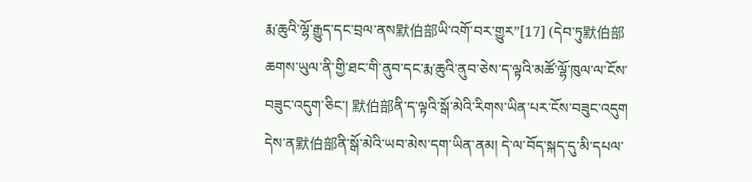རྨ་ཆུའི་ལྷོ་རྒྱུད་དང་བྲལ་ནས默伯部ཡི་འགོ་བར་གྱུར”[17] (དེབ་ཏུ默伯部ཆགས་ཡུལ་ནི་གྱི་ཐང་གི་ནུབ་དང་རྨ་ཆུའི་ནུབ་ཅེས་ད་ལྟའི་མཚོ་ལྷོ་ཁུལ་ལ་ངོས་བཟུང་འདུག་ཅིང་། 默伯部ནི་ད་ལྟའི་སྒོ་མེའི་རིགས་ཡིན་པར་ངོས་བཟུང་འདུག དེས་ན默伯部ནི་སྒོ་མེའི་ཡབ་མེས་དག་ཡིན་ནམ། དེ་ལ་བོད་སྐད་དུ་མི་དཔལ་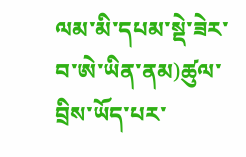ལམ་མི་དཔམ་སྡེ་ཟེར་བ་ཨེ་ཡིན་ནམ)ཚུལ་བྲིས་ཡོད་པར་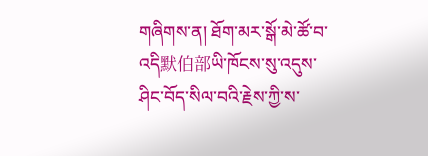གཞིགས་ན། ཐོག་མར་སྒོ་མེ་ཚོ་བ་འདི默伯部ཡི་ཁོངས་སུ་འདུས་ཤིང་བོད་སིལ་བའི་རྗེས་ཀྱི་ས་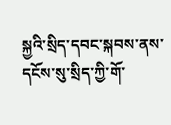སྐྱའི་སྲིད་དབང་སྐབས་ནས་དངོས་སུ་སྲིད་ཀྱི་གོ་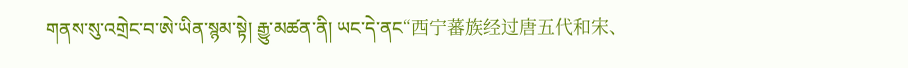གནས་སུ་འགྲེང་བ་ཨེ་ཡིན་སྙམ་སྟེ། རྒྱུ་མཚན་ནི། ཡང་དེ་ནང“西宁蕃族经过唐五代和宋、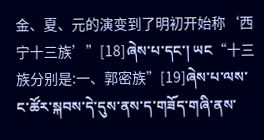金、夏、元的演变到了明初开始称‘西宁十三族’”[18]ཞེས་པ་དང་། ཡང“十三族分别是:一、郭密族”[19]ཞེས་པ་ལས་ང་ཚོར་སྐབས་དེ་དུས་ནས་ད་གཟོད་གཞི་ནས་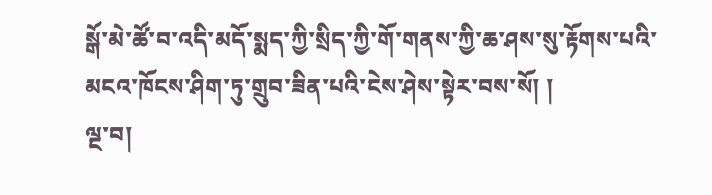སྒོ་མེ་ཚོ་བ་འདི་མདོ་སྨད་ཀྱི་སྲིད་ཀྱི་གོ་གནས་ཀྱི་ཆ་ཤས་སུ་རྟོགས་པའི་མངའ་ཁོངས་ཤིག་ཏུ་གྲུབ་ཟིན་པའི་ངེས་ཤེས་སྟེར་བས་སོ། །
ལྔ་བ།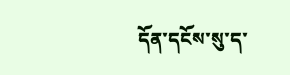དོན་དངོས་སུ་ད་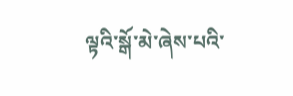ལྟའི་སྒོ་མེ་ཞེས་པའི་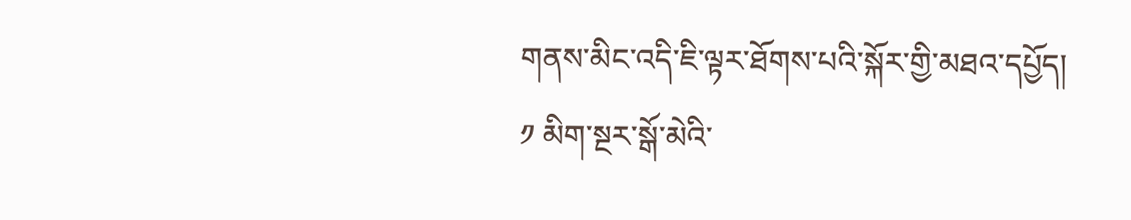གནས་མིང་འདི་ཇི་ལྟར་ཐོགས་པའི་སྐོར་གྱི་མཐའ་དཔྱོད།
༡ མིག་སྔར་སྒོ་མེའི་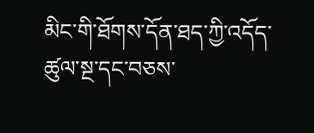མིང་གི་ཐོགས་དོན་ཐད་ཀྱི་འདོད་ཚུལ་སྔ་དང་བཅས་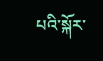པའི་སྐོར་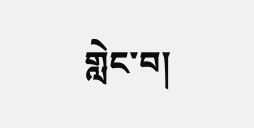གླེང་བ།